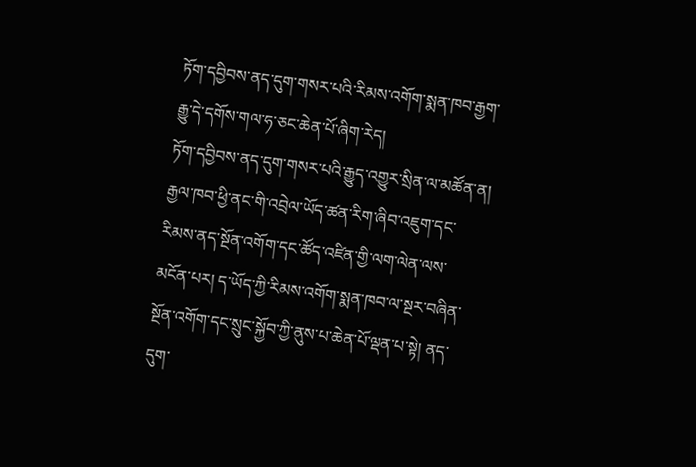ཏོག་དབྱིབས་ནད་དུག་གསར་པའི་རིམས་འགོག་སྨན་ཁབ་རྒྱག་རྒྱུ་དེ་དགོས་གལ་ཧ་ཅང་ཆེན་པོ་ཞིག་རེད།
ཏོག་དབྱིབས་ནད་དུག་གསར་པའི་རྒྱུད་འགྱུར་སྲིན་ལ་མཚོན་ན། རྒྱལ་ཁབ་ཕྱི་ནང་གི་འབྲེལ་ཡོད་ཚན་རིག་ཞིབ་འཇུག་དང་རིམས་ནད་སྔོན་འགོག་དང་ཚོད་འཛིན་གྱི་ལག་ལེན་ལས་མངོན་པར། ད་ཡོད་ཀྱི་རིམས་འགོག་སྨན་ཁབ་ལ་སྔར་བཞིན་སྔོན་འགོག་དང་སྲུང་སྐྱོབ་ཀྱི་ནུས་པ་ཆེན་པོ་ལྡན་པ་སྟེ། ནད་དུག་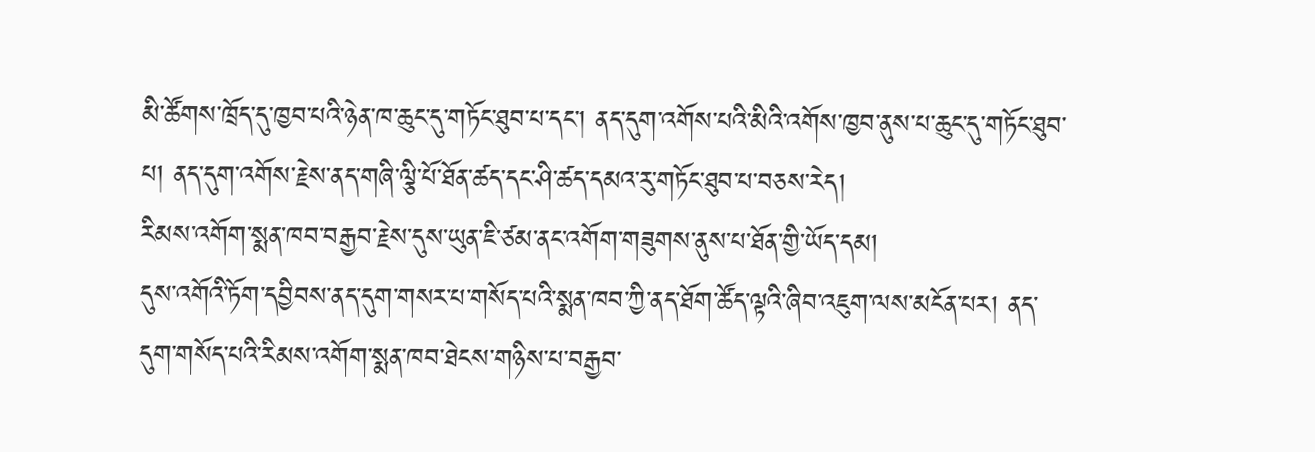མི་ཚོགས་ཁྲོད་དུ་ཁྱབ་པའི་ཉེན་ཁ་ཆུང་དུ་གཏོང་ཐུབ་པ་དང་། ནད་དུག་འགོས་པའི་མིའི་འགོས་ཁྱབ་ནུས་པ་ཆུང་དུ་གཏོང་ཐུབ་པ། ནད་དུག་འགོས་རྗེས་ནད་གཞི་ལྕི་པོ་ཐོན་ཚད་དང་ཤི་ཚད་དམའ་རུ་གཏོང་ཐུབ་པ་བཅས་རེད།
རིམས་འགོག་སྨན་ཁབ་བརྒྱབ་རྗེས་དུས་ཡུན་ཇི་ཙམ་ནང་འགོག་གཟུགས་ནུས་པ་ཐོན་གྱི་ཡོད་དམ།
དུས་འགོའི་ཏོག་དབྱིབས་ནད་དུག་གསར་པ་གསོད་པའི་སྨན་ཁབ་ཀྱི་ནད་ཐོག་ཚོད་ལྟའི་ཞིབ་འཇུག་ལས་མངོན་པར། ནད་དུག་གསོད་པའི་རིམས་འགོག་སྨན་ཁབ་ཐེངས་གཉིས་པ་བརྒྱབ་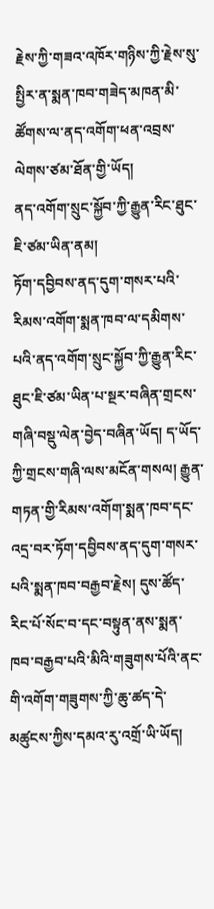རྗེས་ཀྱི་གཟའ་འཁོར་གཉིས་ཀྱི་རྗེས་སུ་སྤྱིར་ན་སྨན་ཁབ་གཟེད་མཁན་མི་ཚོགས་ལ་ནད་འགོག་ཕན་འབྲས་ལེགས་ཙམ་ཐོན་གྱི་ཡོད།
ནད་འགོག་སྲུང་སྐྱོབ་ཀྱི་རྒྱུན་རིང་ཐུང་ཇི་ཙམ་ཡིན་ནམ།
ཏོག་དབྱིབས་ནད་དུག་གསར་པའི་རིམས་འགོག་སྨན་ཁབ་ལ་དམིགས་པའི་ནད་འགོག་སྲུང་སྐྱོབ་ཀྱི་རྒྱུན་རིང་ཐུང་ཇི་ཙམ་ཡིན་པ་སྔར་བཞིན་གྲངས་གཞི་བསྡུ་ལེན་བྱེད་བཞིན་ཡོད། ད་ཡོད་ཀྱི་གྲངས་གཞི་ལས་མངོན་གསལ། རྒྱུན་གཏན་གྱི་རིམས་འགོག་སྨན་ཁབ་དང་འདྲ་བར་ཏོག་དབྱིབས་ནད་དུག་གསར་པའི་སྨན་ཁབ་བརྒྱབ་རྗེས། དུས་ཚོད་རིང་པོ་སོང་བ་དང་བསྟུན་ནས་སྨན་ཁབ་བརྒྱབ་པའི་མིའི་གཟུགས་པོའི་ནང་གི་འགོག་གཟུགས་ཀྱི་ཆུ་ཚད་དེ་མཚུངས་ཀྱིས་དམའ་རུ་འགྲོ་ཡི་ཡོད།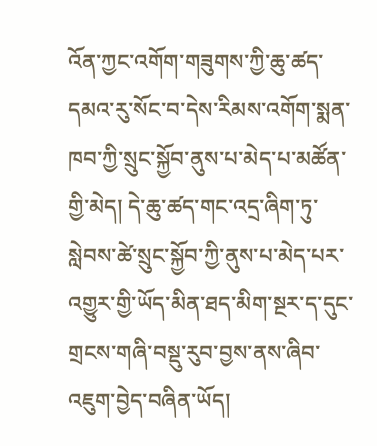འོན་ཀྱང་འགོག་གཟུགས་ཀྱི་ཆུ་ཚད་དམའ་རུ་སོང་བ་དེས་རིམས་འགོག་སྨན་ཁབ་ཀྱི་སྲུང་སྐྱོབ་ནུས་པ་མེད་པ་མཚོན་གྱི་མེད། དེ་ཆུ་ཚད་གང་འདྲ་ཞིག་ཏུ་སླེབས་ཚེ་སྲུང་སྐྱོབ་ཀྱི་ནུས་པ་མེད་པར་འགྱུར་གྱི་ཡོད་མིན་ཐད་མིག་སྔར་ད་དུང་གྲངས་གཞི་བསྡུ་རུབ་བྱས་ནས་ཞིབ་འཇུག་བྱེད་བཞིན་ཡོད།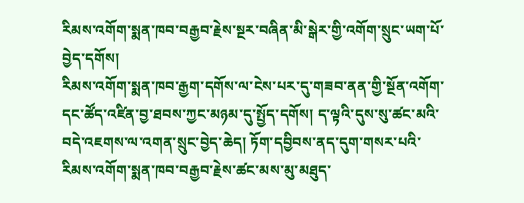རིམས་འགོག་སྨན་ཁབ་བརྒྱབ་རྗེས་སྔར་བཞིན་མི་སྒེར་གྱི་འགོག་སྲུང་ཡག་པོ་བྱེད་དགོས།
རིམས་འགོག་སྨན་ཁབ་རྒྱག་དགོས་ལ་ངེས་པར་དུ་གཟབ་ནན་གྱི་སྔོན་འགོག་དང་ཚོད་འཛིན་བྱ་ཐབས་ཀྱང་མཉམ་དུ་སྤྱོད་དགོས། ད་ལྟའི་དུས་སུ་ཚང་མའི་བདེ་འཇགས་ལ་འགན་སྲུང་བྱེད་ཆེད། ཏོག་དབྱིབས་ནད་དུག་གསར་པའི་རིམས་འགོག་སྨན་ཁབ་བརྒྱབ་རྗེས་ཚང་མས་མུ་མཐུད་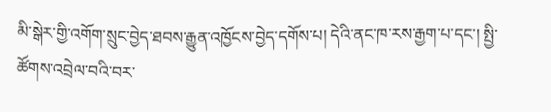མི་སྒེར་གྱི་འགོག་སྲུང་བྱེད་ཐབས་རྒྱུན་འཁྱོངས་བྱེད་དགོས་པ། དེའི་ནང་ཁ་རས་རྒྱག་པ་དང་། སྤྱི་ཚོགས་འབྲེལ་བའི་བར་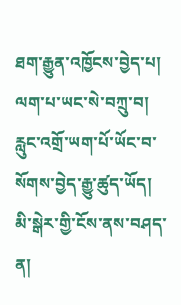ཐག་རྒྱུན་འཁྱོངས་བྱེད་པ། ལག་པ་ཡང་སེ་བཀྲུ་བ། རླུང་འགྲོ་ཡག་པོ་ཡོང་བ་སོགས་བྱེད་རྒྱུ་ཚུད་ཡོད།
མི་སྒེར་གྱི་ངོས་ནས་བཤད་ན།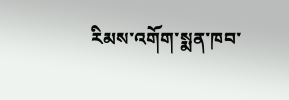རིམས་འགོག་སྨན་ཁབ་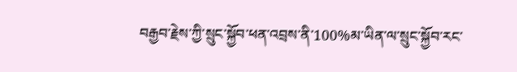བརྒྱབ་རྗེས་ཀྱི་སྲུང་སྐྱོབ་ཕན་འབྲས་ནི་100%མ་ཡིན་ལ་སྲུང་སྐྱོབ་རང་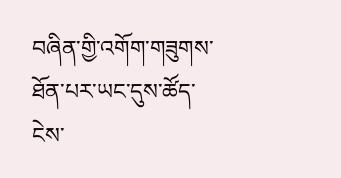བཞིན་གྱི་འགོག་གཟུགས་ཐོན་པར་ཡང་དུས་ཚོད་ངེས་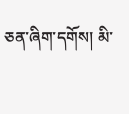ཅན་ཞིག་དགོས། མི་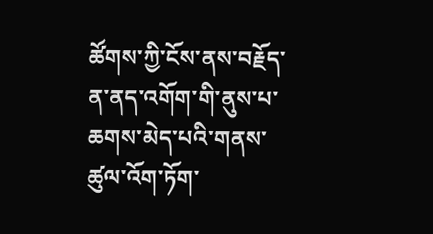ཚོགས་ཀྱི་ངོས་ནས་བརྗོད་ན་ནད་འགོག་གི་ནུས་པ་ཆགས་མེད་པའི་གནས་ཚུལ་འོག་ཏོག་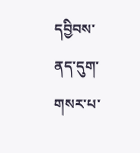དབྱིབས་ནད་དུག་གསར་པ་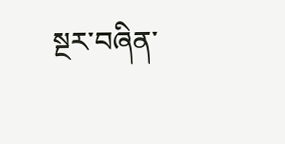སྔར་བཞིན་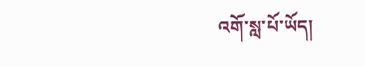འགོ་སླ་པོ་ཡོད།